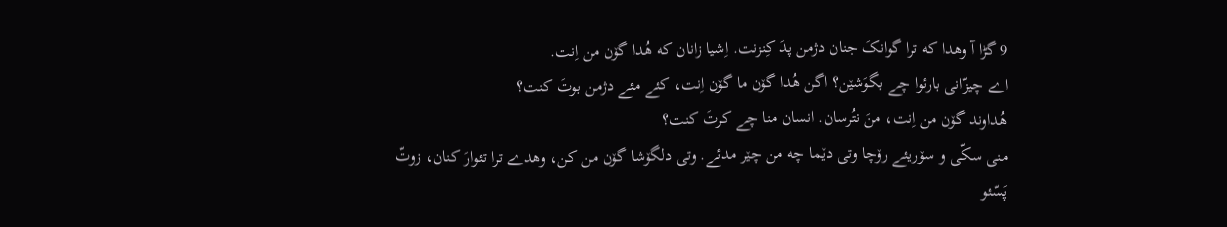9 گڑا آ وهدا که ترا گوانکَ جنان دژمن پدَ کِنزنت. اِشیا زانان که هُدا گۆن من اِنت.
اے چیزّانی بارئوا چے بگوَشێن؟ اگن هُدا گۆن ما گۆن اِنت، کئے مئے دژمن بوتَ کنت؟
هُداوند گۆن من اِنت، منَ نتُرسان. انسان منا چے کرتَ کنت؟
منی سکّی و سۆریئے رۆچا وتی دێما چه من چێر مدئے. وتی دلگۆشا گۆن من کن، وهدے ترا تئوارَ کنان، زوتّ پَسّئو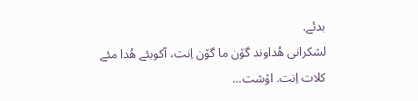بدئے.
لشکرانی هُداوند گۆن ما گۆن اِنت، آکوبئے هُدا مئے کلات اِنت. اۆشت...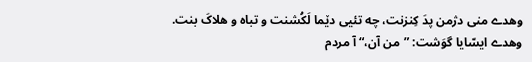وهدے منی دژمن پدَ کِنزنت، چه تئیی دێما لَکُشنت و تباه و هلاکَ بنت.
وهدے ایسّایا گوَشت: ”من آن،“ آ مردم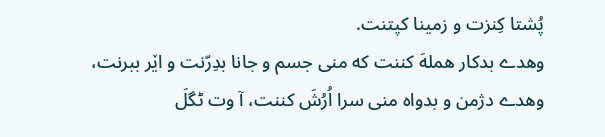پُشتا کِنزت و زمینا کپتنت.
وهدے بدکار هملهَ کننت که منی جسم و جانا بدِرّنت و اێر ببرنت، وهدے دژمن و بدواه منی سرا اُرُشَ کننت، آ وت ٹگلَ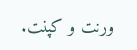ورنت و کپنت.